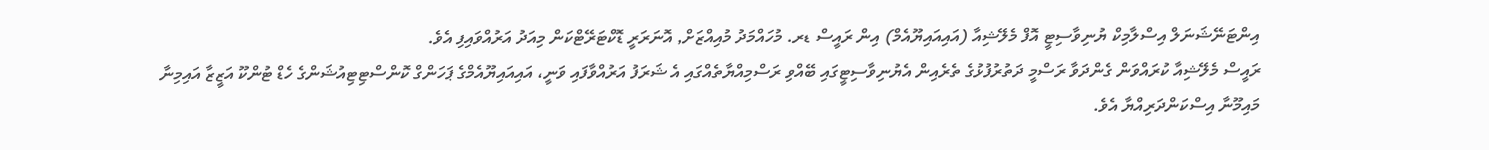އިންޓަނޭޝަނަލް އިސްލާމިކް ޔުނިވާސިޓީ އޮފް މެލޭޝިއާ (އައިއައިޔޫއެމް) އިން ރައީސް ޑރ. މުހައްމަދު މުއިއްޒަށް, އޮނަރަރީ ޑޮކްޓަރޭޓްކަން މިއަދު އަރުއްވައިފި އެވެ.
ރައީސް މެލޭޝިއާ ކުރައްވަން ގެންދަވާ ރަސްމީ ދަތުރުފުޅުގެ ތެރެއިން އެޔުނިވާސިޓީގައި ބޭއްވި ރަސްމިއްޔާތެއްގައި އެ ޝަރަފު އަރުއްވާފައި ވަނީ، އައިއައިޔޫއެމްގެ ޕަހަންގް ކޮންސްޓިޓިއުޝަންގެ ހެޑް ޓުންކޫ އަޒީޒާ އައިމިނާ މައިމޫނާ އިސްކަންދަރިއްޔާ އެވެ.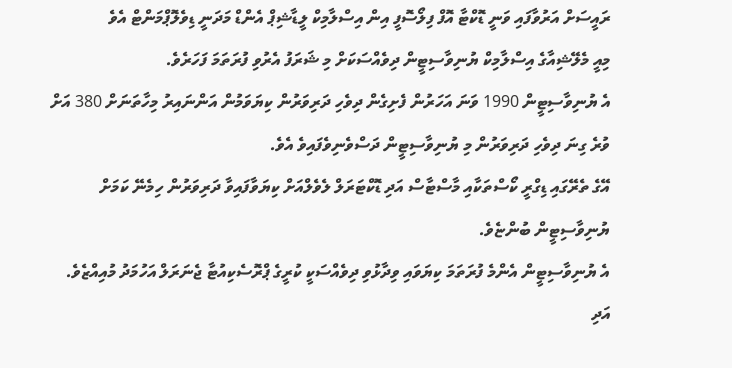ރައީސަށް އަރުވާފައި ވަނީ ޑޮކްޓާ އޮފް ފިލޯސޮފީ އިން އިސްލާމިކް ލީޑާޝިޕް އެންޑް މަދަނީ ޑިވެލޮޕްމަންޓް އެވެ
މިއީ މެލޭޝިއާގެ އިސްލާމިކް ޔުނިވާސިޓީން ދިވެއްސަކަށް މި ޝަރަފު އެރުވި ފުރަތަމަ ފަހަރެވެ.
އެ ޔުނިވާސިޓީން 1990 ވަނަ އަހަރުން ފެށިގެން ދިވެހި ދަރިވަރުން ކިޔަވަމުން އަންނައިރު މިހާތަނަށް 380 އަށް ވުރެ ގިނަ ދިވެހި ދަރިވަރުން މި ޔުނިވާސިޓީން ދަސްވެނިވެފައިވެ އެވެ.
އޭގެ ތެރޭގައި ޑިގްރީ ކޯސްތަކާއި މާސްޓާސް އަދި ޑޮކްޓަރަލް ލެވެލްއަށް ކިޔަވާފައިވާ ދަރިވަރުން ހިމެނޭ ކަމަށް ޔުނިވާސިޓީން ބުންޏެވެ.
އެ ޔުނިވާސިޓީން އެންމެ ފުރަތަމަ ކިޔަވައި ވިދާޅުވި ދިވެއްސަކީ ކުރީގެ ޕްރޮސެކިއުޓާ ޖެނަރަލް އަހުމަދު މުއިއްޒެވެ.
އަދި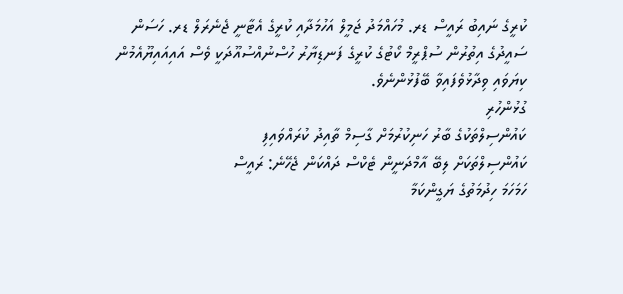ކުރީގެ ނައިބު ރައީސް ޑރ. މުހައްމަދު ޖަމީލް އަހުމަދާއި ކުރީގެ އެޓާނީ ޖެނެރަލް ޑރ. ހަސަން ސައީދުގެ އިތުރުން ސުޕްރީމް ކޯޓުގެ ކުރީގެ ފަނޑިޔާރު ހުސްނުއްސުއޫދަކީ ވެސް އައިއައިޔޫއެމުން ކިޔަވައި ވިދާޅުވެފައިވާ ބޭފުޅުންނެވެ.
ގުޅުންހުރި
ކައުންސިލްތަކުގެ ބާރު ހަނިކުރުމަށް ގާސިމް ތާއިދު ކުރައްވައިފި
ކައުންސިލްތަކަށް ލިބޭ އާމްދަނީން ޓެކްސް ދައްކަން ޖެހޭނެ: ރައީސް
ހަމަހަމަ ހިދުމަތުގެ ޔަގީންކަމާ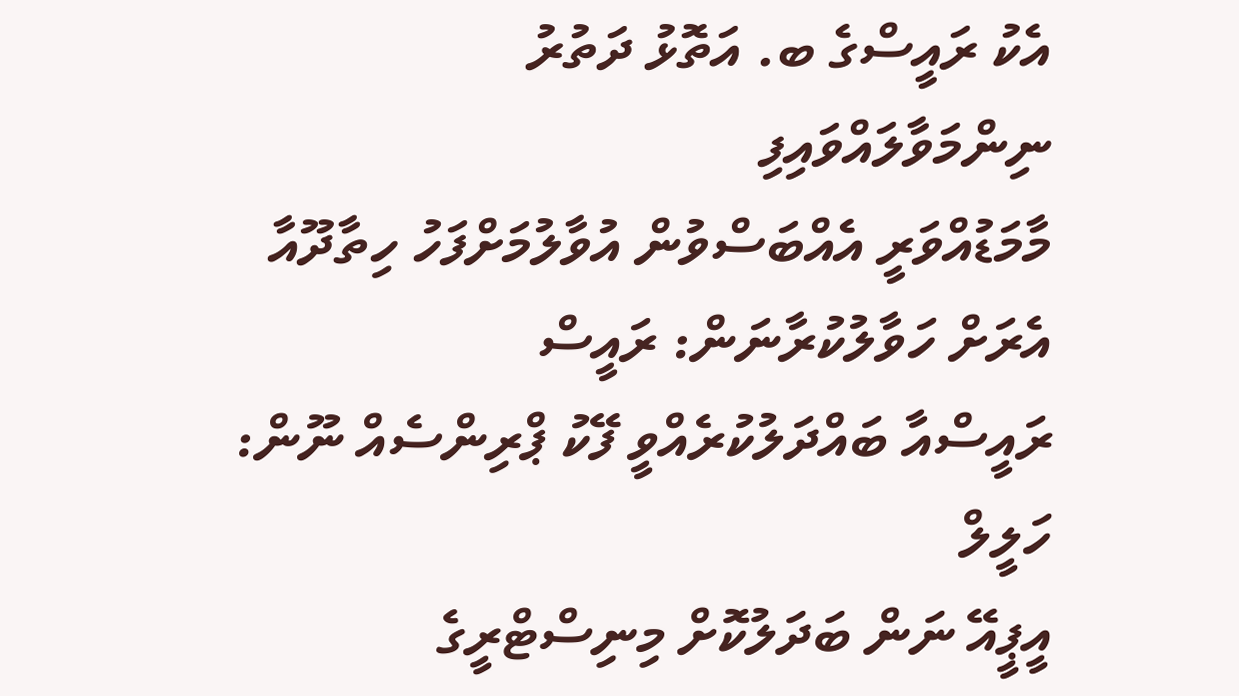އެކު ރައީސްގެ ބ. އަތޮޅު ދަތުރު ނިންމަވާލައްވައިފި
މާމަޑުއްވަރީ އެއްބަސްވުން އުވާލުމަށްފަހު ހިތާދޫއާ އެރަށް ހަވާލުކުރާނަން: ރައީސް
ރައީސްއާ ބައްދަލުކުރެއްވީ ފޭކު ޕްރިންސެއް ނޫން: ހަލީލް
އީޕީއޭ ނަން ބަދަލުކޮށް މިނިސްޓްރީގެ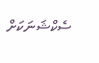ސެކްޝަނަކަށް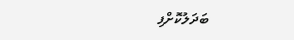ބަދަލުކޮށްފި